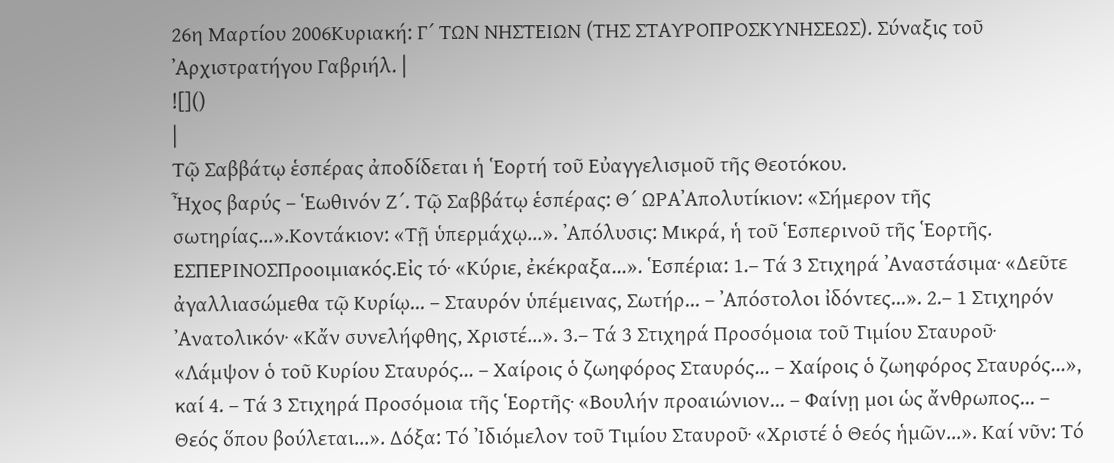26η Μαρτίου 2006Κυριακή: Γ´ ΤΩΝ ΝΗΣΤΕΙΩΝ (ΤΗΣ ΣΤΑΥΡΟΠΡΟΣΚΥΝΗΣΕΩΣ). Σύναξις τοῦ ᾽Αρχιστρατήγου Γαβριήλ. |
![]()
|
Τῷ Σαββάτῳ ἑσπέρας ἀποδίδεται ἡ ῾Εορτή τοῦ Εὐαγγελισμοῦ τῆς Θεοτόκου.
῏Ηχος βαρύς – ῾Εωθινόν Ζ´. Τῷ Σαββάτῳ ἑσπέρας: Θ´ ΩΡΑ᾽Απολυτίκιον: «Σήμερον τῆς σωτηρίας...».Κοντάκιον: «Τῇ ὑπερμάχῳ...». ᾽Απόλυσις: Μικρά, ἡ τοῦ ῾Εσπερινοῦ τῆς ῾Εορτῆς. ΕΣΠΕΡΙΝΟΣΠροοιμιακός.Εἰς τό· «Κύριε, ἐκέκραξα...». ῾Εσπέρια: 1.– Τά 3 Στιχηρά ᾽Αναστάσιμα· «Δεῦτε ἀγαλλιασώμεθα τῷ Κυρίῳ... – Σταυρόν ὑπέμεινας, Σωτήρ... – ᾽Απόστολοι ἰδόντες...». 2.– 1 Στιχηρόν ᾽Ανατολικόν· «Κἄν συνελήφθης, Χριστέ...». 3.– Τά 3 Στιχηρά Προσόμοια τοῦ Τιμίου Σταυροῦ· «Λάμψον ὁ τοῦ Κυρίου Σταυρός... – Χαίροις ὁ ζωηφόρος Σταυρός... – Χαίροις ὁ ζωηφόρος Σταυρός...», καί 4. – Τά 3 Στιχηρά Προσόμοια τῆς ῾Εορτῆς· «Βουλήν προαιώνιον... – Φαίνῃ μοι ὡς ἄνθρωπος... – Θεός ὅπου βούλεται...». Δόξα: Τό ᾽Ιδιόμελον τοῦ Τιμίου Σταυροῦ· «Χριστέ ὁ Θεός ἡμῶν...». Καί νῦν: Τό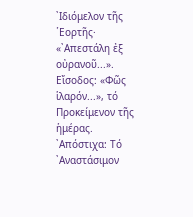᾽Ιδιόμελον τῆς ῾Εορτῆς· «᾽Απεστάλη ἐξ οὐρανοῦ...». Εἴσοδος: «Φῶς ἱλαρόν...», τό Προκείμενον τῆς ἡμέρας. ᾽Απόστιχα: Τό ᾽Αναστάσιμον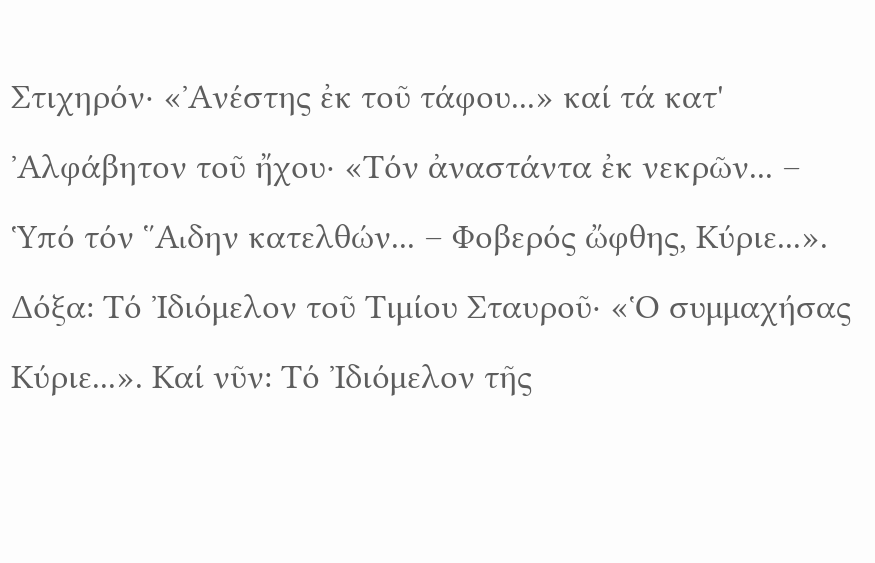Στιχηρόν· «᾽Ανέστης ἐκ τοῦ τάφου...» καί τά κατ' ᾽Αλφάβητον τοῦ ἤχου· «Τόν ἀναστάντα ἐκ νεκρῶν... – ῾Υπό τόν ῞ᾼδην κατελθών... – Φοβερός ὤφθης, Κύριε...». Δόξα: Τό ᾽Ιδιόμελον τοῦ Τιμίου Σταυροῦ· «῾Ο συμμαχήσας Κύριε...». Καί νῦν: Τό ᾽Ιδιόμελον τῆς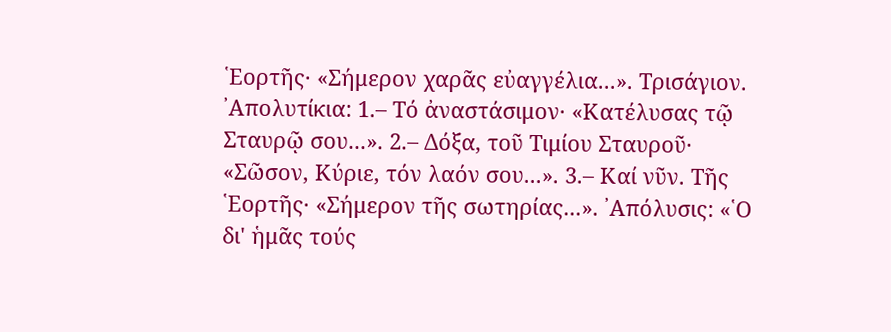῾Εορτῆς· «Σήμερον χαρᾶς εὐαγγέλια...». Τρισάγιον. ᾽Απολυτίκια: 1.– Τό ἀναστάσιμον· «Κατέλυσας τῷ Σταυρῷ σου...». 2.– Δόξα, τοῦ Τιμίου Σταυροῦ· «Σῶσον, Κύριε, τόν λαόν σου...». 3.– Καί νῦν. Τῆς ῾Εορτῆς· «Σήμερον τῆς σωτηρίας...». ᾽Απόλυσις: «῾Ο δι' ἡμᾶς τούς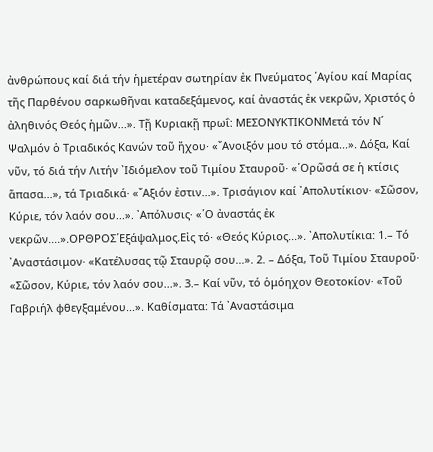ἀνθρώπους καί διά τήν ἡμετέραν σωτηρίαν ἐκ Πνεύματος ῾Αγίου καί Μαρίας τῆς Παρθένου σαρκωθῆναι καταδεξάμενος, καί ἀναστάς ἐκ νεκρῶν, Χριστός ὁ ἀληθινός Θεός ἡμῶν...». Τῇ Κυριακῇ πρωΐ: ΜΕΣΟΝΥΚΤΙΚΟΝΜετά τόν Ν´ Ψαλμόν ὁ Τριαδικός Κανών τοῦ ἤχου· «῎Ανοιξόν μου τό στόμα...». Δόξα, Καί νῦν, τό διά τήν Λιτήν ᾽Ιδιόμελον τοῦ Τιμίου Σταυροῦ· «῾Ορῶσά σε ἡ κτίσις ἅπασα...», τά Τριαδικά· «῎Αξιόν ἐστιν...». Τρισάγιον καί ᾽Απολυτίκιον· «Σῶσον, Κύριε, τόν λαόν σου...». ᾽Απόλυσις· «῾Ο ἀναστάς ἐκ νεκρῶν....».ΟΡΘΡΟΣ῾Εξάψαλμος.Εἰς τό· «Θεός Κύριος...». ᾽Απολυτίκια: 1.– Τό ᾽Αναστάσιμον· «Κατέλυσας τῷ Σταυρῷ σου...». 2. – Δόξα, Τοῦ Τιμίου Σταυροῦ· «Σῶσον, Κύριε, τόν λαόν σου...». 3.– Καί νῦν, τό ὁμόηχον Θεοτοκίον· «Τοῦ Γαβριήλ φθεγξαμένου...». Καθίσματα: Τά ᾽Αναστάσιμα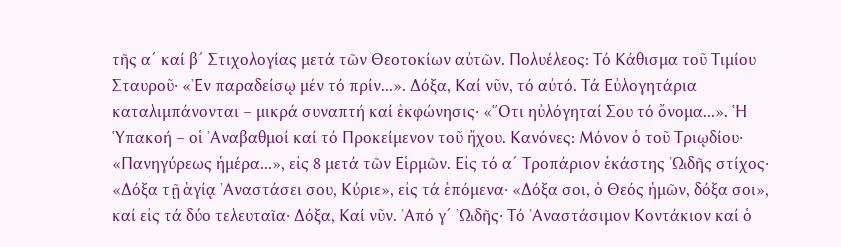τῆς α´ καί β´ Στιχολογίας μετά τῶν Θεοτοκίων αὐτῶν. Πολυέλεος: Τό Κάθισμα τοῦ Τιμίου Σταυροῦ· «᾽Εν παραδείσῳ μέν τό πρίν...». Δόξα, Καί νῦν, τό αὐτό. Τά Εὐλογητάρια καταλιμπάνονται – μικρά συναπτή καί ἐκφώνησις· «῞Οτι ηὐλόγηταί Σου τό ὄνομα...». ῾Η ῾Υπακοή – οἱ ᾽Αναβαθμοί καί τό Προκείμενον τοῦ ἤχου. Κανόνες: Μόνον ὁ τοῦ Τριῳδίου· «Πανηγύρεως ἡμέρα...», εἰς 8 μετά τῶν Εἱρμῶν. Εἰς τό α´ Τροπάριον ἑκάστης ᾽ῼδῆς στίχος· «Δόξα τῇ ἁγίᾳ ᾽Αναστάσει σου, Κύριε», εἰς τά ἑπόμενα· «Δόξα σοι, ὁ Θεός ἡμῶν, δόξα σοι», καί εἰς τά δύο τελευταῖα· Δόξα, Καί νῦν. ᾽Από γ´ ᾽ῼδῆς· Τό ᾽Αναστάσιμον Κοντάκιον καί ὁ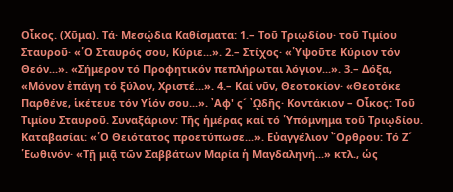Οἶκος. (Χῦμα). Τά· Μεσῴδια Καθίσματα: 1.– Τοῦ Τριῳδίου· τοῦ Τιμίου Σταυροῦ· «῾Ο Σταυρός σου, Κύριε...». 2.– Στίχος· «῾Υψοῦτε Κύριον τόν Θεόν...». «Σήμερον τό Προφητικόν πεπλήρωται λόγιον...». 3.– Δόξα, «Μόνον ἐπάγη τό ξύλον, Χριστέ...». 4.– Καί νῦν, Θεοτοκίον· «Θεοτόκε Παρθένε, ἱκέτευε τόν Υἱόν σου...». ᾽Αφ' ς´ ᾽ῼδῆς· Κοντάκιον – Οἶκος: Τοῦ Τιμίου Σταυροῦ. Συναξάριον: Τῆς ἡμέρας καί τό ῾Υπόμνημα τοῦ Τριῳδίου. Καταβασίαι: «῾Ο Θειότατος προετύπωσε...». Εὐαγγέλιον ῎Ορθρου: Τό Ζ´ ῾Εωθινόν· «Τῇ μιᾷ τῶν Σαββάτων Μαρία ἡ Μαγδαληνή...» κτλ., ὡς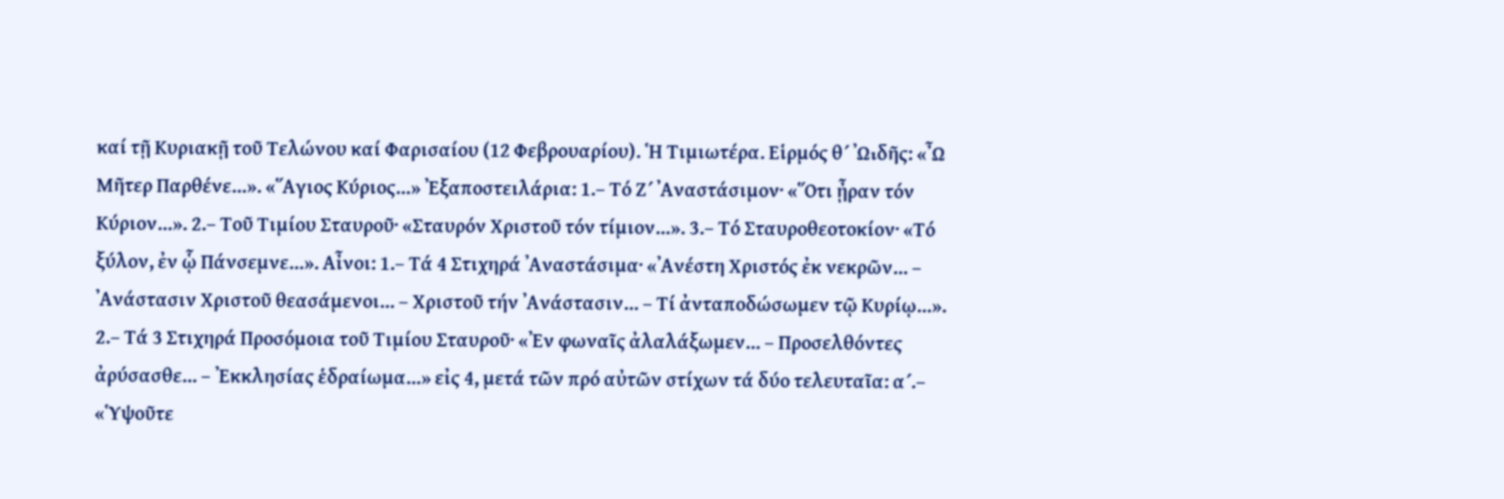καί τῇ Κυριακῇ τοῦ Τελώνου καί Φαρισαίου (12 Φεβρουαρίου). ῾Η Τιμιωτέρα. Εἱρμός θ´ ᾽ῼδῆς: «῏Ω Μῆτερ Παρθένε...». «῞Αγιος Κύριος...» ᾽Εξαποστειλάρια: 1.– Τό Ζ´ ᾽Αναστάσιμον· «῞Οτι ᾖραν τόν Κύριον...». 2.– Τοῦ Τιμίου Σταυροῦ· «Σταυρόν Χριστοῦ τόν τίμιον...». 3.– Τό Σταυροθεοτοκίον· «Τό ξύλον, ἐν ᾧ Πάνσεμνε...». Αἶνοι: 1.– Τά 4 Στιχηρά ᾽Αναστάσιμα· «᾽Ανέστη Χριστός ἐκ νεκρῶν... – ᾽Ανάστασιν Χριστοῦ θεασάμενοι... – Χριστοῦ τήν ᾽Ανάστασιν... – Τί ἀνταποδώσωμεν τῷ Κυρίῳ...». 2.– Τά 3 Στιχηρά Προσόμοια τοῦ Τιμίου Σταυροῦ· «᾽Εν φωναῖς ἀλαλάξωμεν... – Προσελθόντες ἀρύσασθε... – ᾽Εκκλησίας ἑδραίωμα...» εἰς 4, μετά τῶν πρό αὐτῶν στίχων τά δύο τελευταῖα: α´.– «῾Υψοῦτε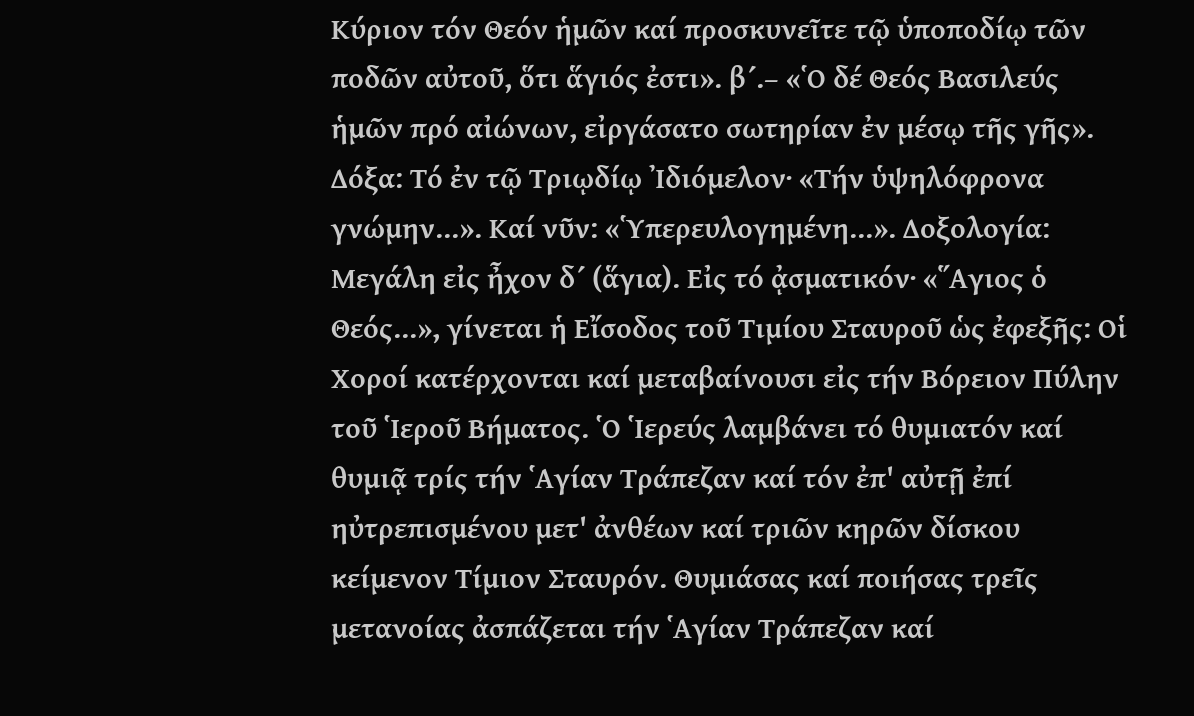Κύριον τόν Θεόν ἡμῶν καί προσκυνεῖτε τῷ ὑποποδίῳ τῶν ποδῶν αὐτοῦ, ὅτι ἅγιός ἐστι». β´.– «῾Ο δέ Θεός Βασιλεύς ἡμῶν πρό αἰώνων, εἰργάσατο σωτηρίαν ἐν μέσῳ τῆς γῆς». Δόξα: Τό ἐν τῷ Τριῳδίῳ ᾽Ιδιόμελον· «Τήν ὑψηλόφρονα γνώμην...». Καί νῦν: «῾Υπερευλογημένη...». Δοξολογία: Μεγάλη εἰς ἦχον δ´ (ἅγια). Εἰς τό ᾀσματικόν· «῞Αγιος ὁ Θεός...», γίνεται ἡ Εἴσοδος τοῦ Τιμίου Σταυροῦ ὡς ἐφεξῆς: Οἱ Χοροί κατέρχονται καί μεταβαίνουσι εἰς τήν Βόρειον Πύλην τοῦ ῾Ιεροῦ Βήματος. ῾Ο ῾Ιερεύς λαμβάνει τό θυμιατόν καί θυμιᾷ τρίς τήν ῾Αγίαν Τράπεζαν καί τόν ἐπ' αὐτῇ ἐπί ηὐτρεπισμένου μετ' ἀνθέων καί τριῶν κηρῶν δίσκου κείμενον Τίμιον Σταυρόν. Θυμιάσας καί ποιήσας τρεῖς μετανοίας ἀσπάζεται τήν ῾Αγίαν Τράπεζαν καί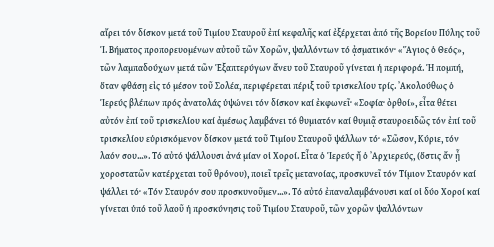αἴρει τόν δίσκον μετά τοῦ Τιμίου Σταυροῦ ἐπί κεφαλῆς καί ἐξέρχεται ἀπό τῆς Βορείου Πύλης τοῦ ῾Ι. Βήματος προπορευομένων αὐτοῦ τῶν Χορῶν, ψαλλόντων τό ᾀσματικόν· «῞Αγιος ὁ Θεός», τῶν λαμπαδούχων μετά τῶν ῾Εξαπτερύγων ἄνευ τοῦ Σταυροῦ γίνεται ἡ περιφορά. ῾Η πομπή, ὅταν φθάσῃ εἰς τό μέσον τοῦ Σολέα, περιφέρεται πέριξ τοῦ τρισκελίου τρίς. ᾽Ακολούθως ὁ ῾Ιερεύς βλέπων πρός ἀνατολάς ὑψώνει τόν δίσκον καί ἐκφωνεῖ· «Σοφία· ὀρθοί», εἶτα θέτει αὐτόν ἐπί τοῦ τρισκελίου καί ἀμέσως λαμβάνει τό θυμιατόν καί θυμιᾷ σταυροειδῶς τόν ἐπί τοῦ τρισκελίου εὑρισκόμενον δίσκον μετά τοῦ Τιμίου Σταυροῦ ψάλλων τό· «Σῶσον, Κύριε, τόν λαόν σου...». Τό αὐτό ψάλλουσι ἀνά μίαν οἱ Χοροί. Εἶτα ὁ ῾Ιερεύς ἤ ὁ ᾽Αρχιερεύς, (ὅστις ἄν ᾖ χοροστατῶν κατέρχεται τοῦ θρόνου), ποιεῖ τρεῖς μετανοίας, προσκυνεῖ τόν Τίμιον Σταυρόν καί ψάλλει τό· «Τόν Σταυρόν σου προσκυνοῦμεν...». Τό αὐτό ἐπαναλαμβάνουσι καί οἱ δύο Χοροί καί γίνεται ὑπό τοῦ λαοῦ ἡ προσκύνησις τοῦ Τιμίου Σταυροῦ, τῶν χορῶν ψαλλόντων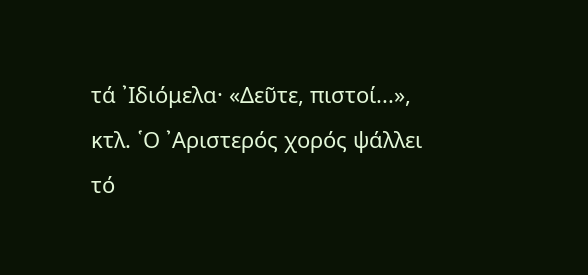τά ᾽Ιδιόμελα· «Δεῦτε, πιστοί...», κτλ. ῾Ο ᾽Αριστερός χορός ψάλλει τό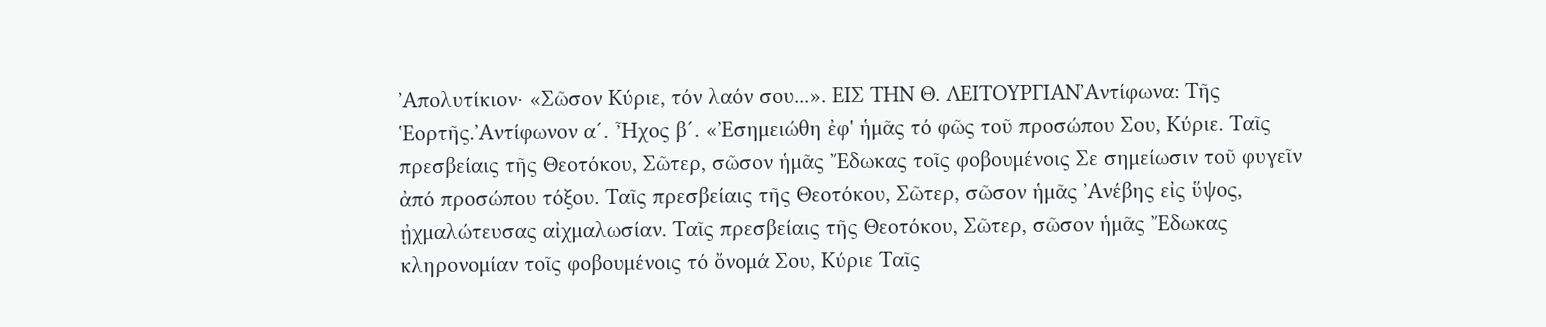᾽Απολυτίκιον· «Σῶσον Κύριε, τόν λαόν σου...». ΕΙΣ ΤΗΝ Θ. ΛΕΙΤΟΥΡΓΙΑΝ᾽Αντίφωνα: Τῆς ῾Εορτῆς.᾽Αντίφωνον α´. ῏Ηχος β´. «᾽Εσημειώθη ἐφ' ἡμᾶς τό φῶς τοῦ προσώπου Σου, Κύριε. Ταῖς πρεσβείαις τῆς Θεοτόκου, Σῶτερ, σῶσον ἡμᾶς ῎Εδωκας τοῖς φοβουμένοις Σε σημείωσιν τοῦ φυγεῖν ἀπό προσώπου τόξου. Ταῖς πρεσβείαις τῆς Θεοτόκου, Σῶτερ, σῶσον ἡμᾶς ᾽Ανέβης εἰς ὕψος, ᾐχμαλώτευσας αἰχμαλωσίαν. Ταῖς πρεσβείαις τῆς Θεοτόκου, Σῶτερ, σῶσον ἡμᾶς ῎Εδωκας κληρονομίαν τοῖς φοβουμένοις τό ὄνομά Σου, Κύριε Ταῖς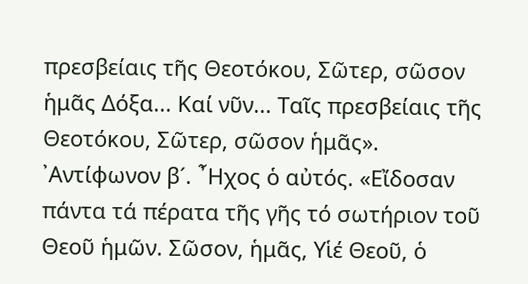πρεσβείαις τῆς Θεοτόκου, Σῶτερ, σῶσον ἡμᾶς Δόξα... Καί νῦν... Ταῖς πρεσβείαις τῆς Θεοτόκου, Σῶτερ, σῶσον ἡμᾶς». ᾽Αντίφωνον β´. ῏Ηχος ὁ αὐτός. «Εἴδοσαν πάντα τά πέρατα τῆς γῆς τό σωτήριον τοῦ Θεοῦ ἡμῶν. Σῶσον, ἡμᾶς, Υἱέ Θεοῦ, ὁ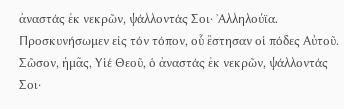ἀναστάς ἐκ νεκρῶν, ψάλλοντάς Σοι· ᾽Αλληλούϊα. Προσκυνήσωμεν εἰς τόν τόπον, οὗ ἔστησαν οἱ πόδες Αὐτοῦ. Σῶσον, ἡμᾶς, Υἱέ Θεοῦ, ὁ ἀναστάς ἐκ νεκρῶν, ψάλλοντάς Σοι·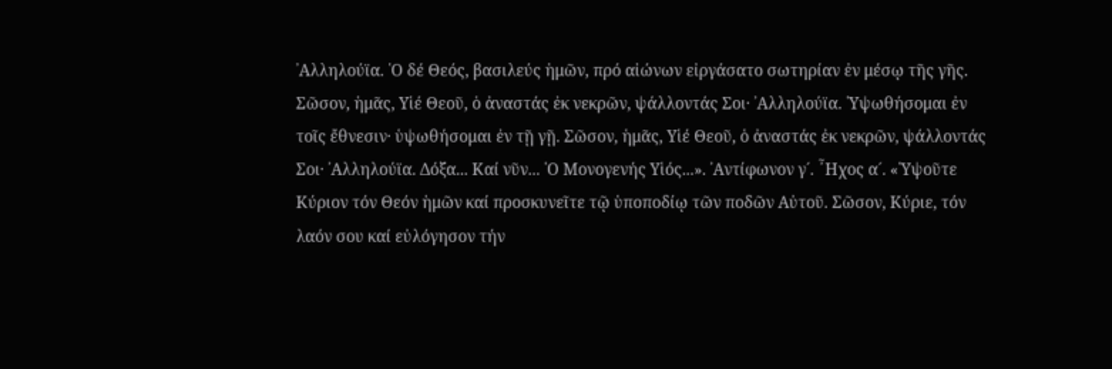᾽Αλληλούϊα. ῾Ο δέ Θεός, βασιλεύς ἡμῶν, πρό αἰώνων εἰργάσατο σωτηρίαν ἐν μέσῳ τῆς γῆς. Σῶσον, ἡμᾶς, Υἱέ Θεοῦ, ὁ ἀναστάς ἐκ νεκρῶν, ψάλλοντάς Σοι· ᾽Αλληλούϊα. ῾Υψωθήσομαι ἐν τοῖς ἔθνεσιν· ὑψωθήσομαι ἐν τῇ γῇ. Σῶσον, ἡμᾶς, Υἱέ Θεοῦ, ὁ ἀναστάς ἐκ νεκρῶν, ψάλλοντάς Σοι· ᾽Αλληλούϊα. Δόξα... Καί νῦν... ῾Ο Μονογενής Υἱός...». ᾽Αντίφωνον γ´. ῏Ηχος α´. «῾Υψοῦτε Κύριον τόν Θεόν ἡμῶν καί προσκυνεῖτε τῷ ὑποποδίῳ τῶν ποδῶν Αὐτοῦ. Σῶσον, Κύριε, τόν λαόν σου καί εὐλόγησον τήν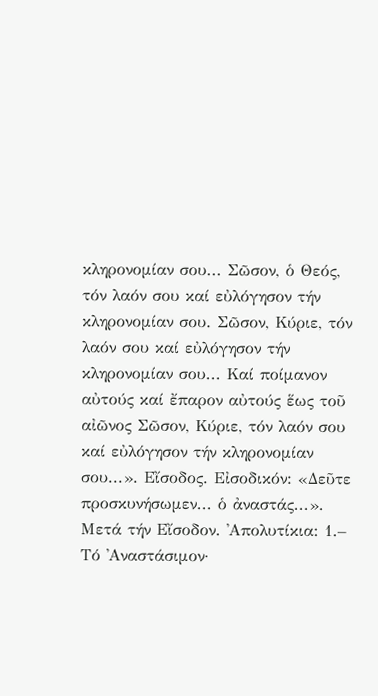κληρονομίαν σου... Σῶσον, ὁ Θεός, τόν λαόν σου καί εὐλόγησον τήν κληρονομίαν σου. Σῶσον, Κύριε, τόν λαόν σου καί εὐλόγησον τήν κληρονομίαν σου... Καί ποίμανον αὐτούς καί ἔπαρον αὐτούς ἕως τοῦ αἰῶνος Σῶσον, Κύριε, τόν λαόν σου καί εὐλόγησον τήν κληρονομίαν σου...». Εἴσοδος. Εἰσοδικόν: «Δεῦτε προσκυνήσωμεν... ὁ ἀναστάς...». Μετά τήν Εἴσοδον. ᾽Απολυτίκια: 1.– Τό ᾽Αναστάσιμον·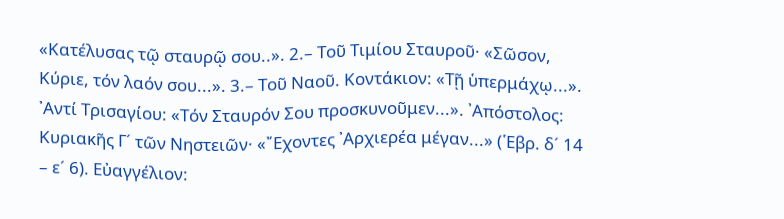«Κατέλυσας τῷ σταυρῷ σου..». 2.– Τοῦ Τιμίου Σταυροῦ· «Σῶσον, Κύριε, τόν λαόν σου...». 3.– Τοῦ Ναοῦ. Κοντάκιον: «Τῇ ὑπερμάχῳ...». ᾽Αντί Τρισαγίου: «Τόν Σταυρόν Σου προσκυνοῦμεν...». ᾽Απόστολος: Κυριακῆς Γ´ τῶν Νηστειῶν· «῎Εχοντες ᾽Αρχιερέα μέγαν...» (῾Εβρ. δ´ 14 – ε´ 6). Εὐαγγέλιον: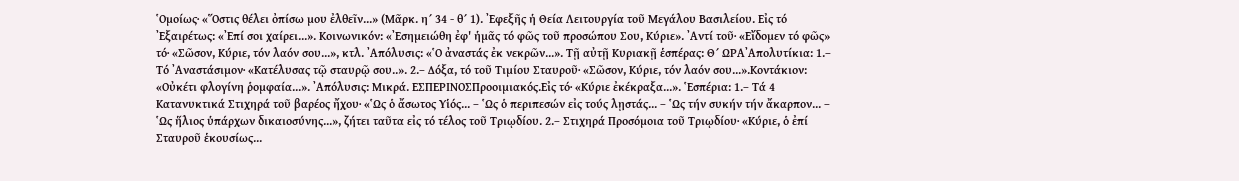῾Ομοίως· «῞Οστις θέλει ὀπίσω μου ἐλθεῖν...» (Μᾶρκ. η´ 34 - θ´ 1). ᾽Εφεξῆς ἡ Θεία Λειτουργία τοῦ Μεγάλου Βασιλείου. Εἰς τό ᾽Εξαιρέτως: «᾽Επί σοι χαίρει...». Κοινωνικόν: «᾽Εσημειώθη ἐφ' ἡμᾶς τό φῶς τοῦ προσώπου Σου, Κύριε». ᾽Αντί τοῦ· «Εἴδομεν τό φῶς» τό· «Σῶσον, Κύριε, τόν λαόν σου...», κτλ. ᾽Απόλυσις: «῾Ο ἀναστάς ἐκ νεκρῶν...». Τῇ αὐτῇ Κυριακῇ ἑσπέρας: Θ´ ΩΡΑ᾽Απολυτίκια: 1.– Τό ᾽Αναστάσιμον· «Κατέλυσας τῷ σταυρῷ σου..». 2.– Δόξα, τό τοῦ Τιμίου Σταυροῦ· «Σῶσον, Κύριε, τόν λαόν σου...».Κοντάκιον: «Οὐκέτι φλογίνη ῥομφαία...». ᾽Απόλυσις: Μικρά. ΕΣΠΕΡΙΝΟΣΠροοιμιακός.Εἰς τό· «Κύριε ἐκέκραξα...». ῾Εσπέρια: 1.– Τά 4 Κατανυκτικά Στιχηρά τοῦ βαρέος ἤχου· «῾Ως ὁ ἄσωτος Υἱός... – ῾Ως ὁ περιπεσών εἰς τούς λῃστάς... – ῾Ως τήν συκήν τήν ἄκαρπον... – ῾Ως ἥλιος ὑπάρχων δικαιοσύνης...», ζήτει ταῦτα εἰς τό τέλος τοῦ Τριῳδίου. 2.– Στιχηρά Προσόμοια τοῦ Τριῳδίου· «Κύριε, ὁ ἐπί Σταυροῦ ἑκουσίως...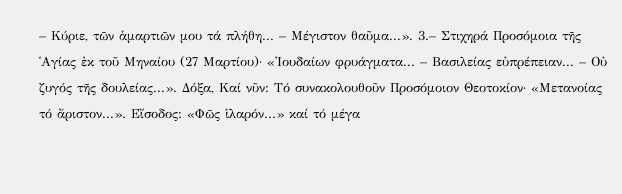– Κύριε, τῶν ἁμαρτιῶν μου τά πλήθη... – Μέγιστον θαῦμα...». 3.– Στιχηρά Προσόμοια τῆς ῾Αγίας ἐκ τοῦ Μηναίου (27 Μαρτίου)· «᾽Ιουδαίων φρυάγματα... – Βασιλείας εὐπρέπειαν... – Οὐ ζυγός τῆς δουλείας...». Δόξα, Καί νῦν: Τό συνακολουθοῦν Προσόμοιον Θεοτοκίον· «Μετανοίας τό ἄριστον...». Εἴσοδος: «Φῶς ἱλαρόν...» καί τό μέγα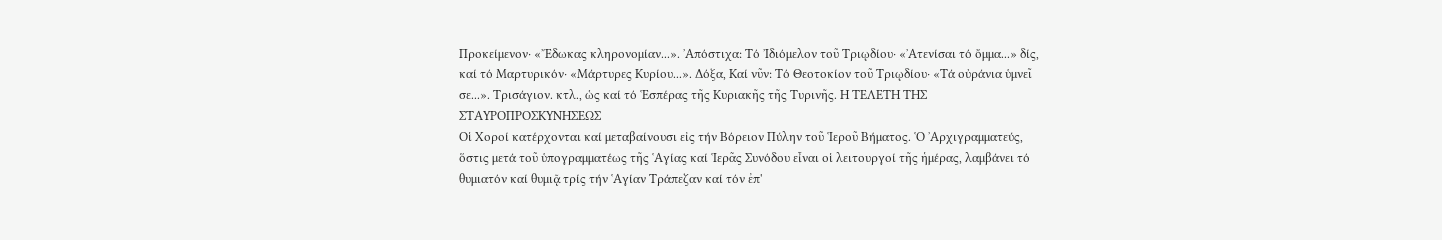Προκείμενον· «῎Εδωκας κληρονομίαν...». ᾽Απόστιχα: Τό ᾽Ιδιόμελον τοῦ Τριῳδίου· «᾽Ατενίσαι τό ὄμμα...» δίς, καί τό Μαρτυρικόν· «Μάρτυρες Κυρίου...». Δόξα, Καί νῦν: Τό Θεοτοκίον τοῦ Τριῳδίου· «Τά οὐράνια ὑμνεῖ σε...». Τρισάγιον. κτλ., ὡς καί τό ῾Εσπέρας τῆς Κυριακῆς τῆς Τυρινῆς. Η ΤΕΛΕΤΗ ΤΗΣ ΣΤΑΥΡΟΠΡΟΣΚΥΝΗΣΕΩΣ
Οἱ Χοροί κατέρχονται καί μεταβαίνουσι εἰς τήν Βόρειον Πύλην τοῦ ῾Ιεροῦ Βήματος. ῾Ο ᾽Αρχιγραμματεύς, ὅστις μετά τοῦ ὑπογραμματέως τῆς ῾Αγίας καί ῾Ιερᾶς Συνόδου εἶναι οἱ λειτουργοί τῆς ἡμέρας, λαμβάνει τό θυμιατόν καί θυμιᾷ τρίς τήν ῾Αγίαν Τράπεζαν καί τόν ἐπ'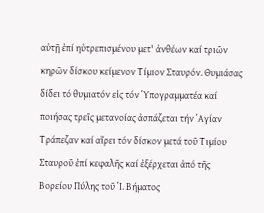αὐτῇ ἐπί ηὐτρεπισμένου μετ' ἀνθέων καί τριῶν κηρῶν δίσκου κείμενον Τίμιον Σταυρόν. Θυμιάσας δίδει τό θυμιατόν εἰς τόν ῾Υπογραμματέα καί ποιήσας τρεῖς μετανοίας ἀσπάζεται τήν ῾Αγίαν Τράπεζαν καί αἴρει τόν δίσκον μετά τοῦ Τιμίου Σταυροῦ ἐπί κεφαλῆς καί ἐξέρχεται ἀπό τῆς Βορείου Πύλης τοῦ ῾Ι. Βήματος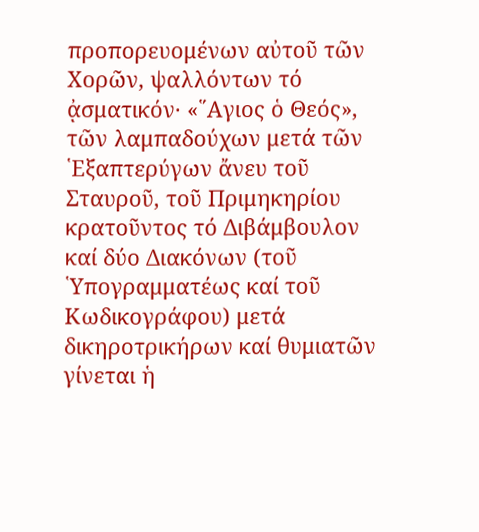προπορευομένων αὐτοῦ τῶν Χορῶν, ψαλλόντων τό ᾀσματικόν· «῞Αγιος ὁ Θεός», τῶν λαμπαδούχων μετά τῶν ῾Εξαπτερύγων ἄνευ τοῦ Σταυροῦ, τοῦ Πριμηκηρίου κρατοῦντος τό Διβάμβουλον καί δύο Διακόνων (τοῦ ῾Υπογραμματέως καί τοῦ Κωδικογράφου) μετά δικηροτρικήρων καί θυμιατῶν γίνεται ἡ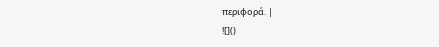περιφορά. |
![]()